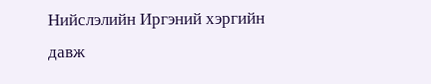Нийслэлийн Иргэний хэргийн давж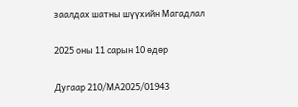заалдах шатны шүүхийн Магадлал

2025 оны 11 сарын 10 өдөр

Дугаар 210/МА2025/01943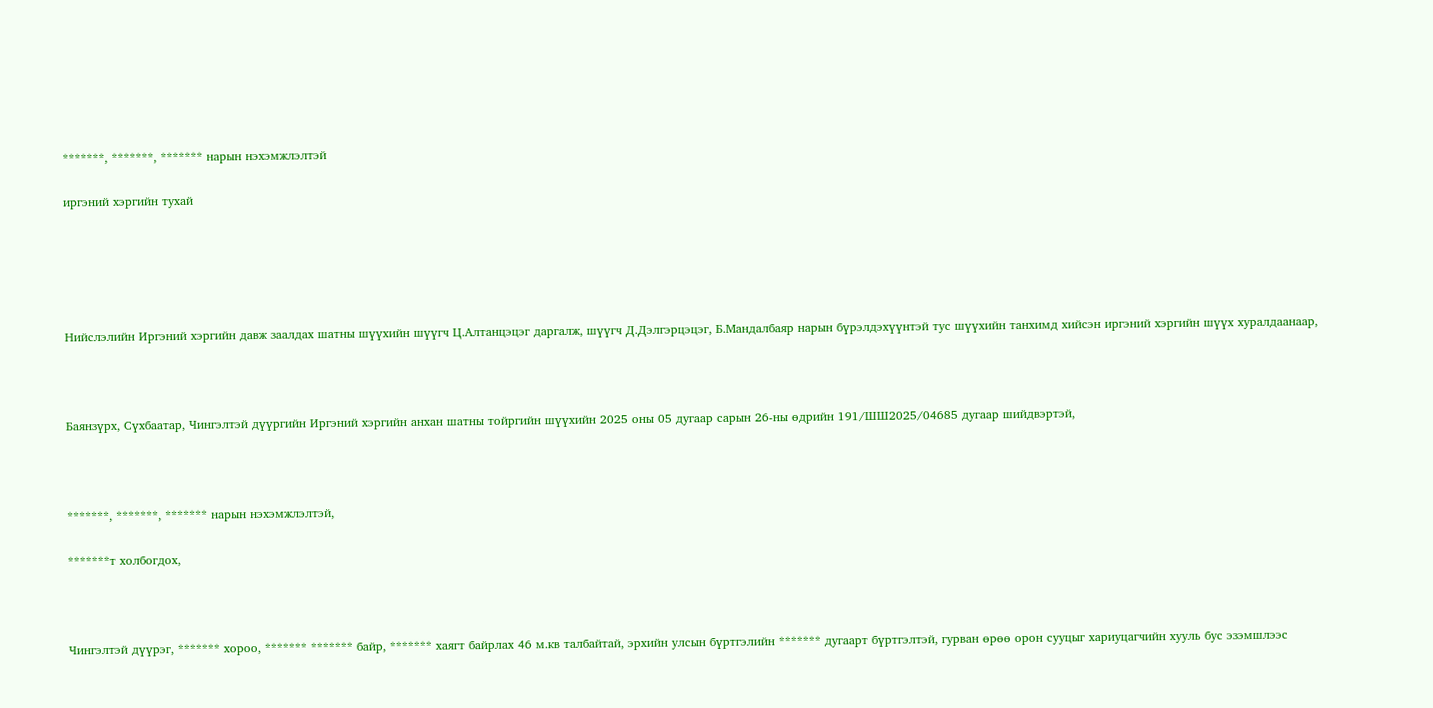*******, *******, ******* нарын нэхэмжлэлтэй

иргэний хэргийн тухай





Нийслэлийн Иргэний хэргийн давж заалдах шатны шүүхийн шүүгч Ц.Алтанцэцэг даргалж, шүүгч Д.Дэлгэрцэцэг, Б.Мандалбаяр нарын бүрэлдэхүүнтэй тус шүүхийн танхимд хийсэн иргэний хэргийн шүүх хуралдаанаар,



Баянзүрх, Сүхбаатар, Чингэлтэй дүүргийн Иргэний хэргийн анхан шатны тойргийн шүүхийн 2025 оны 05 дугаар сарын 26-ны өдрийн 191/ШШ2025/04685 дугаар шийдвэртэй,



*******, *******, ******* нарын нэхэмжлэлтэй,

*******т холбогдох,



Чингэлтэй дүүрэг, ******* хороо, ******* ******* байр, ******* хаягт байрлах 46 м.кв талбайтай, эрхийн улсын бүртгэлийн ******* дугаарт бүртгэлтэй, гурван өрөө орон сууцыг хариуцагчийн хууль бус эзэмшлээс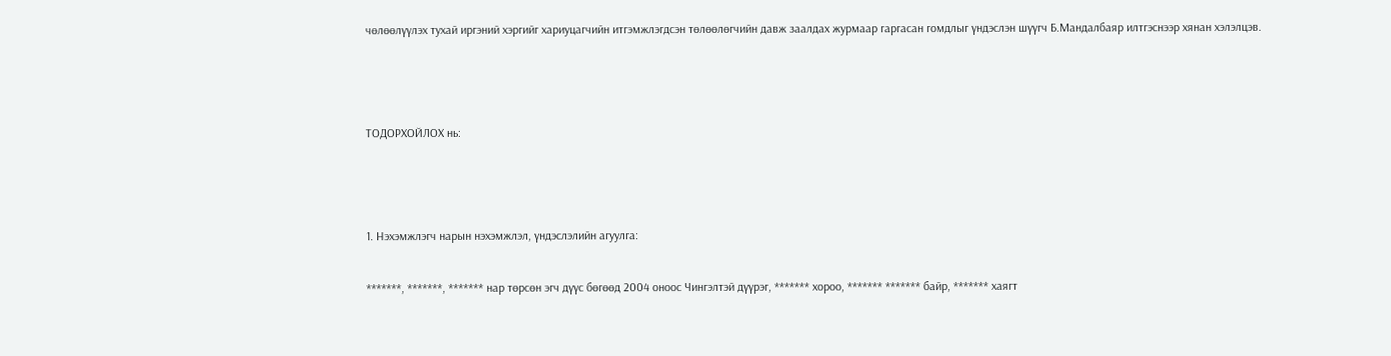чөлөөлүүлэх тухай иргэний хэргийг хариуцагчийн итгэмжлэгдсэн төлөөлөгчийн давж заалдах журмаар гаргасан гомдлыг үндэслэн шүүгч Б.Мандалбаяр илтгэснээр хянан хэлэлцэв.



ТОДОРХОЙЛОХ нь:



1. Нэхэмжлэгч нарын нэхэмжлэл, үндэслэлийн агуулга:

*******, *******, ******* нар төрсөн эгч дүүс бөгөөд 2004 оноос Чингэлтэй дүүрэг, ******* хороо, ******* ******* байр, ******* хаягт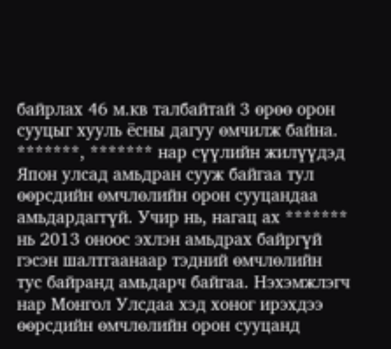байрлах 46 м.кв талбайтай 3 өрөө орон сууцыг хууль ёсны дагуу өмчилж байна. *******, ******* нар сүүлийн жилүүдэд Япон улсад амьдран сууж байгаа тул өөрсдийн өмчлөлийн орон сууцандаа амьдардаггүй. Учир нь, нагац ах ******* нь 2013 оноос эхлэн амьдрах байргүй гэсэн шалтгаанаар тэдний өмчлөлийн тус байранд амьдарч байгаа. Нэхэмжлэгч нар Монгол Улсдаа хэд хоног ирэхдээ өөрсдийн өмчлөлийн орон сууцанд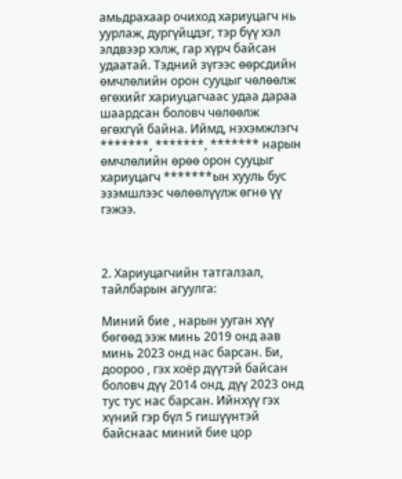амьдрахаар очиход хариуцагч нь уурлаж, дургүйцдэг, тэр бүү хэл элдвээр хэлж, гар хүрч байсан удаатай. Тэдний зүгээс өөрсдийн өмчлөлийн орон сууцыг чөлөөлж өгөхийг хариуцагчаас удаа дараа шаардсан боловч чөлөөлж өгөхгүй байна. Иймд, нэхэмжлэгч *******, *******, ******* нарын өмчлөлийн өрөө орон сууцыг хариуцагч *******ын хууль бус эзэмшлээс чөлөөлүүлж өгнө үү гэжээ.



2. Хариуцагчийн татгалзал, тайлбарын агуулга:

Миний бие , нарын ууган хүү бөгөөд ээж минь 2019 онд аав минь 2023 онд нас барсан. Би, доороо , гэх хоёр дүүтэй байсан боловч дүү 2014 онд, дүү 2023 онд тус тус нас барсан. Ийнхүү гэх хүний гэр бүл 5 гишүүнтэй байснаас миний бие цор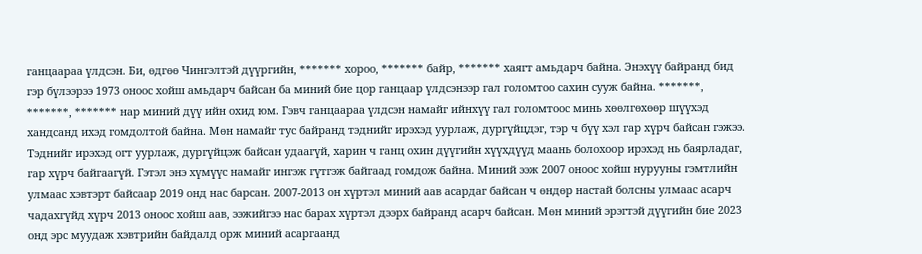ганцаараа үлдсэн. Би, өдгөө Чингэлтэй дүүргийн, ******* хороо, ******* байр, ******* хаягт амьдарч байна. Энэхүү байранд бид гэр бүлээрээ 1973 оноос хойш амьдарч байсан ба миний бие цор ганцаар үлдсэнээр гал голомтоо сахин сууж байна. *******, *******, ******* нар миний дүү ийн охид юм. Гэвч ганцаараа үлдсэн намайг ийнхүү гал голомтоос минь хөөлгөхөөр шүүхэд хандсанд ихэд гомдолтой байна. Мөн намайг тус байранд тэднийг ирэхэд уурлаж, дургүйцдэг, тэр ч бүү хэл гар хүрч байсан гэжээ. Тэднийг ирэхэд огт уурлаж, дургүйцэж байсан удаагүй, харин ч ганц охин дүүгийн хүүхдүүд маань болохоор ирэхэд нь баярладаг, гар хүрч байгаагүй. Гэтэл энэ хүмүүс намайг ингэж гүтгэж байгаад гомдож байна. Миний ээж 2007 оноос хойш нурууны гэмтлийн улмаас хэвтэрт байсаар 2019 онд нас барсан. 2007-2013 он хүртэл миний аав асардаг байсан ч өндөр настай болсны улмаас асарч чадахгүйд хүрч 2013 оноос хойш аав, ээжийгээ нас барах хүртэл дээрх байранд асарч байсан. Мөн миний эрэгтэй дүүгийн бие 2023 онд эрс муудаж хэвтрийн байдалд орж миний асаргаанд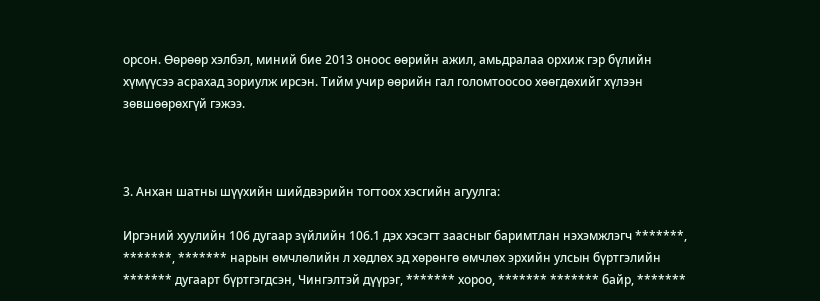орсон. Өөрөөр хэлбэл, миний бие 2013 оноос өөрийн ажил, амьдралаа орхиж гэр бүлийн хүмүүсээ асрахад зориулж ирсэн. Тийм учир өөрийн гал голомтоосоо хөөгдөхийг хүлээн зөвшөөрөхгүй гэжээ.



3. Анхан шатны шүүхийн шийдвэрийн тогтоох хэсгийн агуулга:

Иргэний хуулийн 106 дугаар зүйлийн 106.1 дэх хэсэгт заасныг баримтлан нэхэмжлэгч *******, *******, ******* нарын өмчлөлийн л хөдлөх эд хөрөнгө өмчлөх эрхийн улсын бүртгэлийн ******* дугаарт бүртгэгдсэн, Чингэлтэй дүүрэг, ******* хороо, ******* ******* байр, *******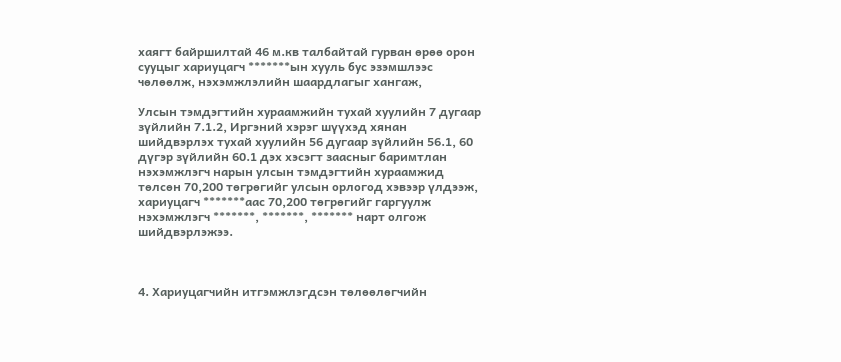хаягт байршилтай 46 м.кв талбайтай гурван өрөө орон сууцыг хариуцагч *******ын хууль бус эзэмшлээс чөлөөлж, нэхэмжлэлийн шаардлагыг хангаж,

Улсын тэмдэгтийн хураамжийн тухай хуулийн 7 дугаар зүйлийн 7.1.2, Иргэний хэрэг шүүхэд хянан шийдвэрлэх тухай хуулийн 56 дугаар зүйлийн 56.1, 60 дүгэр зүйлийн 60.1 дэх хэсэгт заасныг баримтлан нэхэмжлэгч нарын улсын тэмдэгтийн хураамжид төлсөн 70,200 төгрөгийг улсын орлогод хэвээр үлдээж, хариуцагч *******аас 70,200 төгрөгийг гаргуулж нэхэмжлэгч *******, *******, ******* нарт олгож шийдвэрлэжээ.



4. Хариуцагчийн итгэмжлэгдсэн төлөөлөгчийн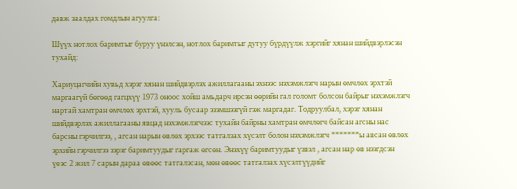давж заалдах гомдлын агуулга:

Шүүх нотлох баримтыг буруу үнэлсэн, нотлох баримтыг дутуу бүрдүүлж хэргийг хянан шийдвэрлэсэн тухайд:

Хариуцагчийн хувьд хэрэг хянан шийдвэрлэх ажиллагааны эхнээс нэхэмжлэгч нарын өмчлөх эрхтэй маргаагүй бөгөөд гагцхүү 1973 оноос хойш амьдарч ирсэн өөрийн гал голомт болсон байрыг нэхэмжлэгч нартай хамтран өмчлөх эрхтэй, хууль бусаар эзэмшээгүй гэж маргадаг. Тодруулбал, хэрэг хянан шийдвэрлэх ажиллагааны явцад нэхэмжлэгчээс тухайн байрны хамтран өмчлөгч байсан агсны нас барсны гэрчилгээ, , агсан нарын өвлөх эрхээс татгалзах хүсэлт болон нэхэмжлэгч *******ы авсан өвлөх эрхийн гэрчилгээ зэрэг баримтуудыг гаргаж өгсөн. Энэхүү баримтуудыг үзвэл , агсан нар өв нээгдсэн үеэс 2 жил 7 сарын дараа өвөөс татгалзсан, мөн өвөөс татгалзах хүсэлтүүдийг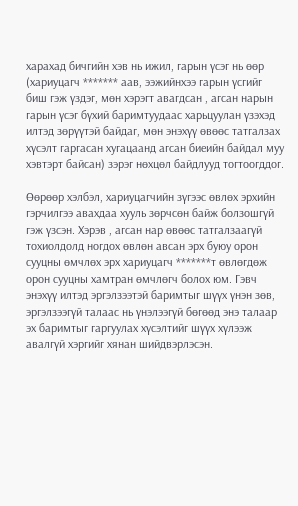харахад бичгийн хэв нь ижил, гарын үсэг нь өөр (хариуцагч ******* аав, ээжийнхээ гарын үсгийг биш гэж үздэг, мөн хэрэгт авагдсан , агсан нарын гарын үсэг бүхий баримтуудаас харьцуулан үзэхэд илтэд зөрүүтэй байдаг, мөн энэхүү өвөөс татгалзах хүсэлт гаргасан хугацаанд агсан биеийн байдал муу хэвтэрт байсан) зэрэг нөхцөл байдлууд тогтоогддог.

Өөрөөр хэлбэл, хариуцагчийн зүгээс өвлөх эрхийн гэрчилгээ авахдаа хууль зөрчсөн байж болзошгүй гэж үзсэн. Хэрэв , агсан нар өвөөс татгалзаагүй тохиолдолд ногдох өвлөн авсан эрх буюу орон сууцны өмчлөх эрх хариуцагч *******т өвлөгдөж орон сууцны хамтран өмчлөгч болох юм. Гэвч энэхүү илтэд эргэлзээтэй баримтыг шүүх үнэн зөв, эргэлзээгүй талаас нь үнэлээгүй бөгөөд энэ талаар эх баримтыг гаргуулах хүсэлтийг шүүх хүлээж авалгүй хэргийг хянан шийдвэрлэсэн.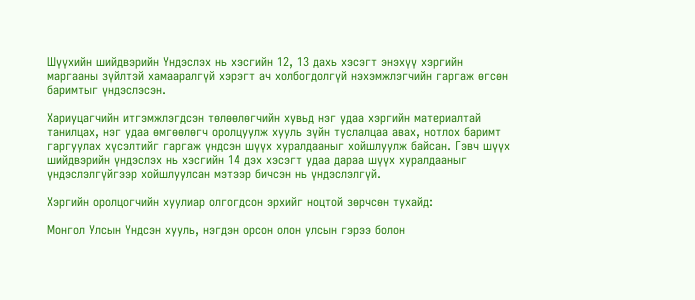Шүүхийн шийдвэрийн Үндэслэх нь хэсгийн 12, 13 дахь хэсэгт энэхүү хэргийн маргааны зүйлтэй хамааралгүй хэрэгт ач холбогдолгүй нэхэмжлэгчийн гаргаж өгсөн баримтыг үндэслэсэн.

Хариуцагчийн итгэмжлэгдсэн төлөөлөгчийн хувьд нэг удаа хэргийн материалтай танилцах, нэг удаа өмгөөлөгч оролцуулж хууль зүйн туслалцаа авах, нотлох баримт гаргуулах хүсэлтийг гаргаж үндсэн шүүх хуралдааныг хойшлуулж байсан. Гэвч шүүх шийдвэрийн үндэслэх нь хэсгийн 14 дэх хэсэгт удаа дараа шүүх хуралдааныг үндэслэлгүйгээр хойшлуулсан мэтээр бичсэн нь үндэслэлгүй.

Хэргийн оролцогчийн хуулиар олгогдсон эрхийг ноцтой зөрчсөн тухайд:

Монгол Улсын Үндсэн хууль, нэгдэн орсон олон улсын гэрээ болон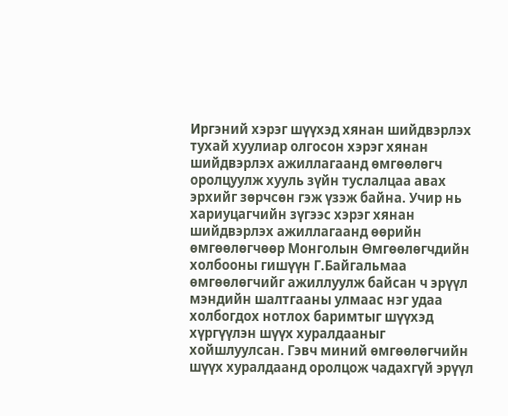Иргэний хэрэг шүүхэд хянан шийдвэрлэх тухай хуулиар олгосон хэрэг хянан шийдвэрлэх ажиллагаанд өмгөөлөгч оролцуулж хууль зүйн туслалцаа авах эрхийг зөрчсөн гэж үзэж байна. Учир нь хариуцагчийн зүгээс хэрэг хянан шийдвэрлэх ажиллагаанд өөрийн өмгөөлөгчөөр Монголын Өмгөөлөгчдийн холбооны гишүүн Г.Байгальмаа өмгөөлөгчийг ажиллуулж байсан ч эрүүл мэндийн шалтгааны улмаас нэг удаа холбогдох нотлох баримтыг шүүхэд хүргүүлэн шүүх хуралдааныг хойшлуулсан. Гэвч миний өмгөөлөгчийн шүүх хуралдаанд оролцож чадахгүй эрүүл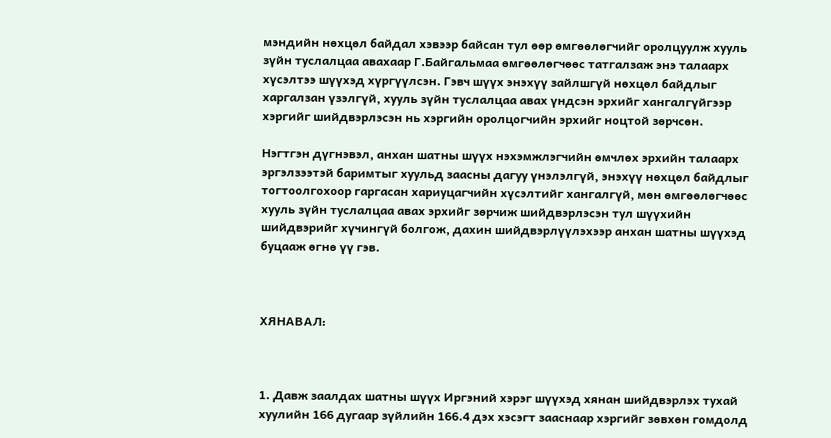мэндийн нөхцөл байдал хэвээр байсан тул өөр өмгөөлөгчийг оролцуулж хууль зүйн туслалцаа авахаар Г.Байгальмаа өмгөөлөгчөөс татгалзаж энэ талаарх хүсэлтээ шүүхэд хүргүүлсэн. Гэвч шүүх энэхүү зайлшгүй нөхцөл байдлыг харгалзан үзэлгүй, хууль зүйн туслалцаа авах үндсэн эрхийг хангалгүйгээр хэргийг шийдвэрлэсэн нь хэргийн оролцогчийн эрхийг ноцтой зөрчсөн.

Нэгтгэн дүгнэвэл, анхан шатны шүүх нэхэмжлэгчийн өмчлөх эрхийн талаарх эргэлзээтэй баримтыг хуульд заасны дагуу үнэлэлгүй, энэхүү нөхцөл байдлыг тогтоолгохоор гаргасан хариуцагчийн хүсэлтийг хангалгүй, мөн өмгөөлөгчөөс хууль зүйн туслалцаа авах эрхийг зөрчиж шийдвэрлэсэн тул шүүхийн шийдвэрийг хүчингүй болгож, дахин шийдвэрлүүлэхээр анхан шатны шүүхэд буцааж өгнө үү гэв.



ХЯНАВАЛ:



1. Давж заалдах шатны шүүх Иргэний хэрэг шүүхэд хянан шийдвэрлэх тухай хуулийн 166 дугаар зүйлийн 166.4 дэх хэсэгт зааснаар хэргийг зөвхөн гомдолд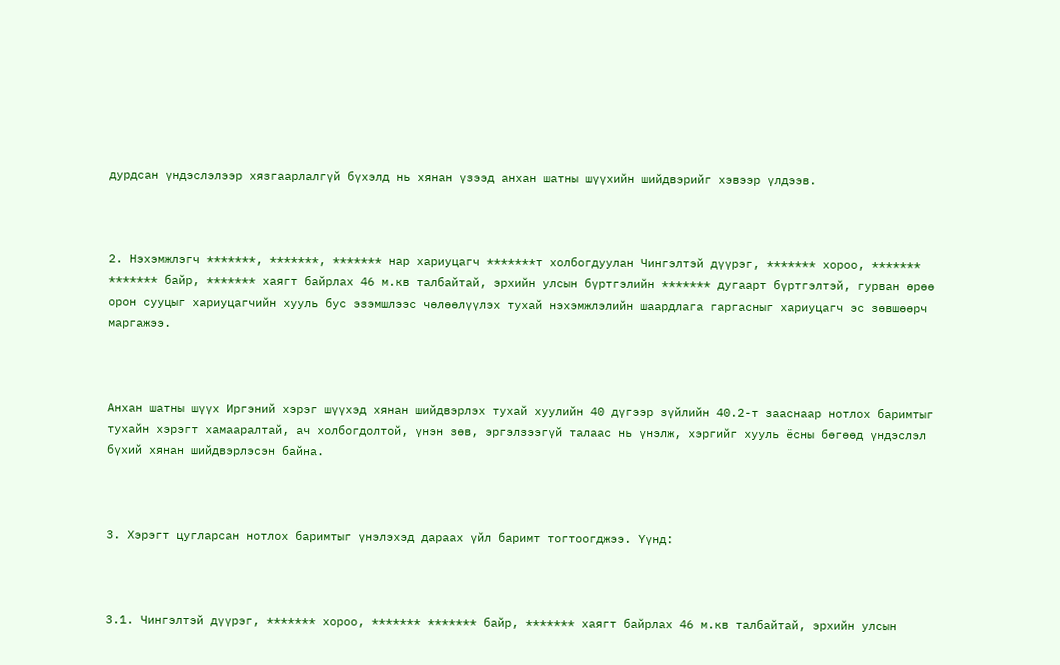дурдсан үндэслэлээр хязгаарлалгүй бүхэлд нь хянан үзээд анхан шатны шүүхийн шийдвэрийг хэвээр үлдээв.



2. Нэхэмжлэгч *******, *******, ******* нар хариуцагч *******т холбогдуулан Чингэлтэй дүүрэг, ******* хороо, ******* ******* байр, ******* хаягт байрлах 46 м.кв талбайтай, эрхийн улсын бүртгэлийн ******* дугаарт бүртгэлтэй, гурван өрөө орон сууцыг хариуцагчийн хууль бус эзэмшлээс чөлөөлүүлэх тухай нэхэмжлэлийн шаардлага гаргасныг хариуцагч эс зөвшөөрч маргажээ.



Анхан шатны шүүх Иргэний хэрэг шүүхэд хянан шийдвэрлэх тухай хуулийн 40 дүгээр зүйлийн 40.2-т зааснаар нотлох баримтыг тухайн хэрэгт хамааралтай, ач холбогдолтой, үнэн зөв, эргэлзээгүй талаас нь үнэлж, хэргийг хууль ёсны бөгөөд үндэслэл бүхий хянан шийдвэрлэсэн байна.



3. Хэрэгт цугларсан нотлох баримтыг үнэлэхэд дараах үйл баримт тогтоогджээ. Үүнд:



3.1. Чингэлтэй дүүрэг, ******* хороо, ******* ******* байр, ******* хаягт байрлах 46 м.кв талбайтай, эрхийн улсын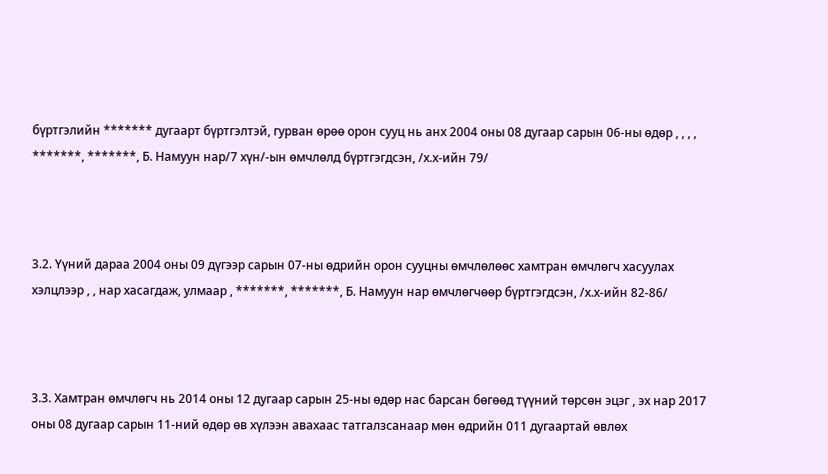бүртгэлийн ******* дугаарт бүртгэлтэй, гурван өрөө орон сууц нь анх 2004 оны 08 дугаар сарын 06-ны өдөр , , , , *******, *******, Б. Намуун нар/7 хүн/-ын өмчлөлд бүртгэгдсэн, /х.х-ийн 79/



3.2. Үүний дараа 2004 оны 09 дүгээр сарын 07-ны өдрийн орон сууцны өмчлөлөөс хамтран өмчлөгч хасуулах хэлцлээр , , нар хасагдаж, улмаар , *******, *******, Б. Намуун нар өмчлөгчөөр бүртгэгдсэн, /х.х-ийн 82-86/



3.3. Хамтран өмчлөгч нь 2014 оны 12 дугаар сарын 25-ны өдөр нас барсан бөгөөд түүний төрсөн эцэг , эх нар 2017 оны 08 дугаар сарын 11-ний өдөр өв хүлээн авахаас татгалзсанаар мөн өдрийн 011 дугаартай өвлөх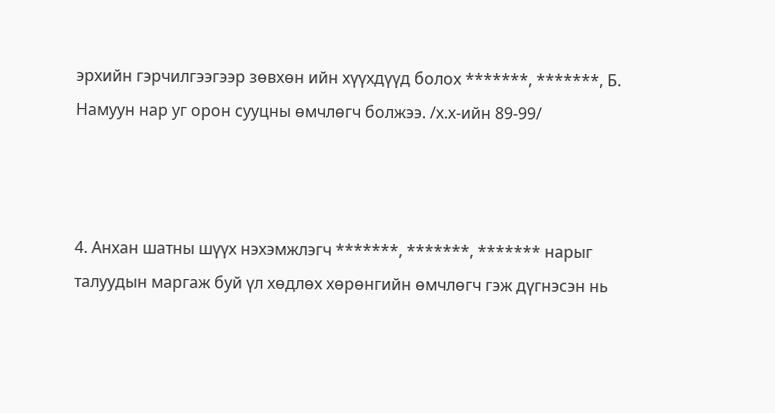эрхийн гэрчилгээгээр зөвхөн ийн хүүхдүүд болох *******, *******, Б. Намуун нар уг орон сууцны өмчлөгч болжээ. /х.х-ийн 89-99/



4. Анхан шатны шүүх нэхэмжлэгч *******, *******, ******* нарыг талуудын маргаж буй үл хөдлөх хөрөнгийн өмчлөгч гэж дүгнэсэн нь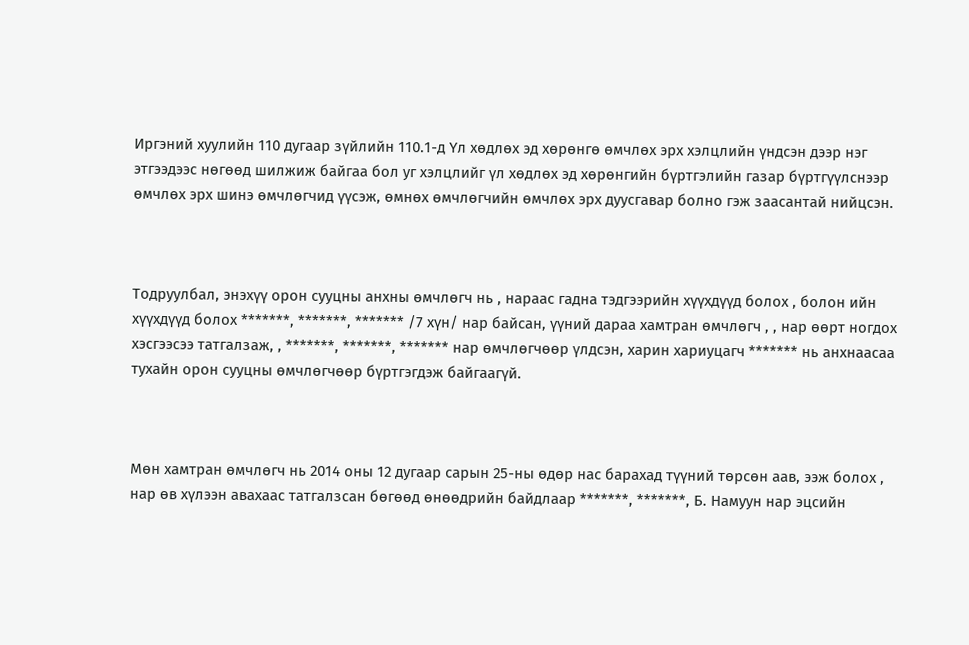Иргэний хуулийн 110 дугаар зүйлийн 110.1-д Үл хөдлөх эд хөрөнгө өмчлөх эрх хэлцлийн үндсэн дээр нэг этгээдээс нөгөөд шилжиж байгаа бол уг хэлцлийг үл хөдлөх эд хөрөнгийн бүртгэлийн газар бүртгүүлснээр өмчлөх эрх шинэ өмчлөгчид үүсэж, өмнөх өмчлөгчийн өмчлөх эрх дуусгавар болно гэж заасантай нийцсэн.



Тодруулбал, энэхүү орон сууцны анхны өмчлөгч нь , нараас гадна тэдгээрийн хүүхдүүд болох , болон ийн хүүхдүүд болох *******, *******, ******* /7 хүн/ нар байсан, үүний дараа хамтран өмчлөгч , , нар өөрт ногдох хэсгээсээ татгалзаж, , *******, *******, ******* нар өмчлөгчөөр үлдсэн, харин хариуцагч ******* нь анхнаасаа тухайн орон сууцны өмчлөгчөөр бүртгэгдэж байгаагүй.



Мөн хамтран өмчлөгч нь 2014 оны 12 дугаар сарын 25-ны өдөр нас барахад түүний төрсөн аав, ээж болох , нар өв хүлээн авахаас татгалзсан бөгөөд өнөөдрийн байдлаар *******, *******, Б. Намуун нар эцсийн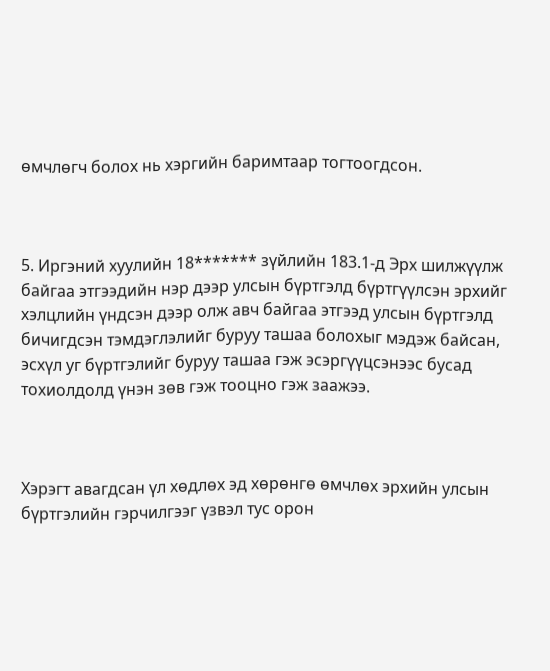өмчлөгч болох нь хэргийн баримтаар тогтоогдсон.



5. Иргэний хуулийн 18******* зүйлийн 183.1-д Эрх шилжүүлж байгаа этгээдийн нэр дээр улсын бүртгэлд бүртгүүлсэн эрхийг хэлцлийн үндсэн дээр олж авч байгаа этгээд улсын бүртгэлд бичигдсэн тэмдэглэлийг буруу ташаа болохыг мэдэж байсан, эсхүл уг бүртгэлийг буруу ташаа гэж эсэргүүцсэнээс бусад тохиолдолд үнэн зөв гэж тооцно гэж заажээ.



Хэрэгт авагдсан үл хөдлөх эд хөрөнгө өмчлөх эрхийн улсын бүртгэлийн гэрчилгээг үзвэл тус орон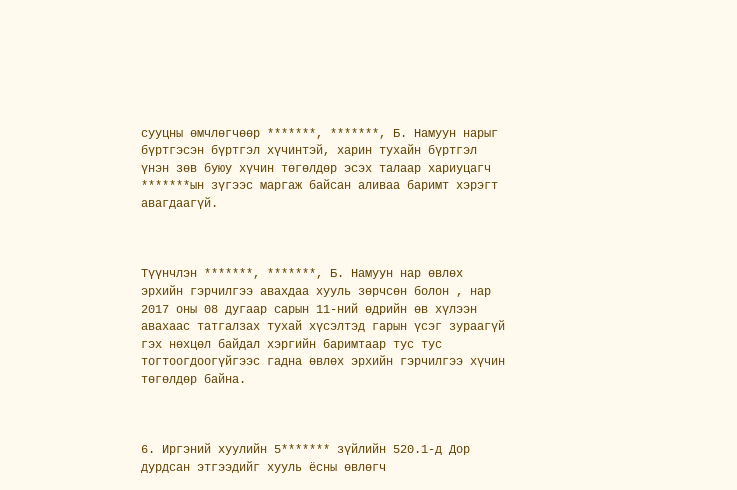сууцны өмчлөгчөөр *******, *******, Б. Намуун нарыг бүртгэсэн бүртгэл хүчинтэй, харин тухайн бүртгэл үнэн зөв буюу хүчин төгөлдөр эсэх талаар хариуцагч *******ын зүгээс маргаж байсан аливаа баримт хэрэгт авагдаагүй.



Түүнчлэн *******, *******, Б. Намуун нар өвлөх эрхийн гэрчилгээ авахдаа хууль зөрчсөн болон , нар 2017 оны 08 дугаар сарын 11-ний өдрийн өв хүлээн авахаас татгалзах тухай хүсэлтэд гарын үсэг зураагүй гэх нөхцөл байдал хэргийн баримтаар тус тус тогтоогдоогүйгээс гадна өвлөх эрхийн гэрчилгээ хүчин төгөлдөр байна.



6. Иргэний хуулийн 5******* зүйлийн 520.1-д Дор дурдсан этгээдийг хууль ёсны өвлөгч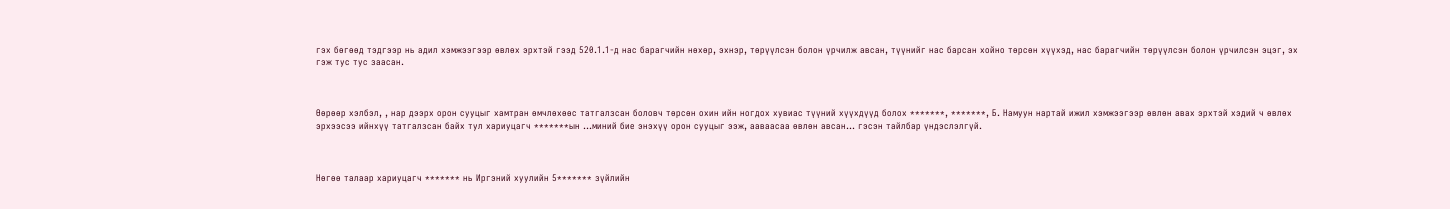гэх бөгөөд тэдгээр нь адил хэмжээгээр өвлөх эрхтэй гээд 520.1.1-д нас барагчийн нөхөр, эхнэр, төрүүлсэн болон үрчилж авсан, түүнийг нас барсан хойно төрсөн хүүхэд, нас барагчийн төрүүлсэн болон үрчилсэн эцэг, эх гэж тус тус заасан.



Өөрөөр хэлбэл, , нар дээрх орон сууцыг хамтран өмчлөхөөс татгалзсан боловч төрсөн охин ийн ногдох хувиас түүний хүүхдүүд болох *******, *******, Б. Намуун нартай ижил хэмжээгээр өвлөн авах эрхтэй хэдий ч өвлөх эрхээсээ ийнхүү татгалзсан байх тул хариуцагч *******ын ...миний бие энэхүү орон сууцыг ээж, ааваасаа өвлөн авсан... гэсэн тайлбар үндэслэлгүй.



Нөгөө талаар хариуцагч ******* нь Иргэний хуулийн 5******* зүйлийн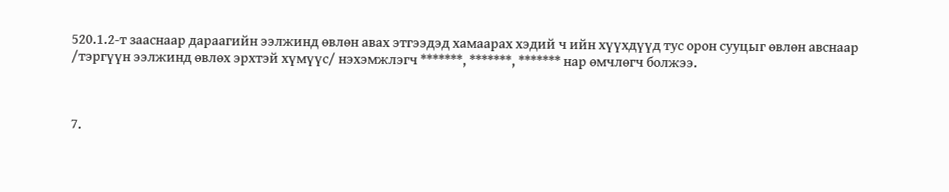520.1.2-т зааснаар дараагийн ээлжинд өвлөн авах этгээдэд хамаарах хэдий ч ийн хүүхдүүд тус орон сууцыг өвлөн авснаар /тэргүүн ээлжинд өвлөх эрхтэй хүмүүс/ нэхэмжлэгч *******, *******, ******* нар өмчлөгч болжээ.



7.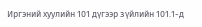Иргэний хуулийн 101 дүгээр зүйлийн 101.1-д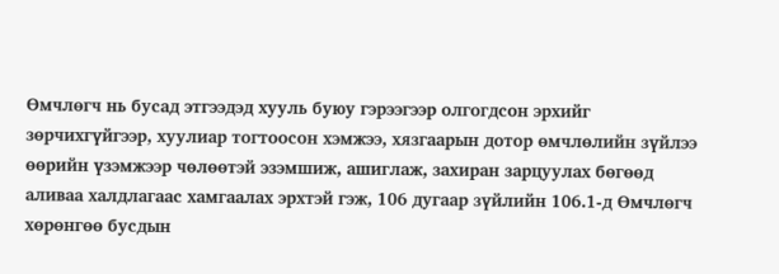Өмчлөгч нь бусад этгээдэд хууль буюу гэрээгээр олгогдсон эрхийг зөрчихгүйгээр, хуулиар тогтоосон хэмжээ, хязгаарын дотор өмчлөлийн зүйлээ өөрийн үзэмжээр чөлөөтэй эзэмшиж, ашиглаж, захиран зарцуулах бөгөөд аливаа халдлагаас хамгаалах эрхтэй гэж, 106 дугаар зүйлийн 106.1-д Өмчлөгч хөрөнгөө бусдын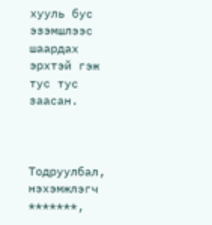хууль бус эзэмшлээс шаардах эрхтэй гэж тус тус заасан.



Тодруулбал, нэхэмжлэгч *******,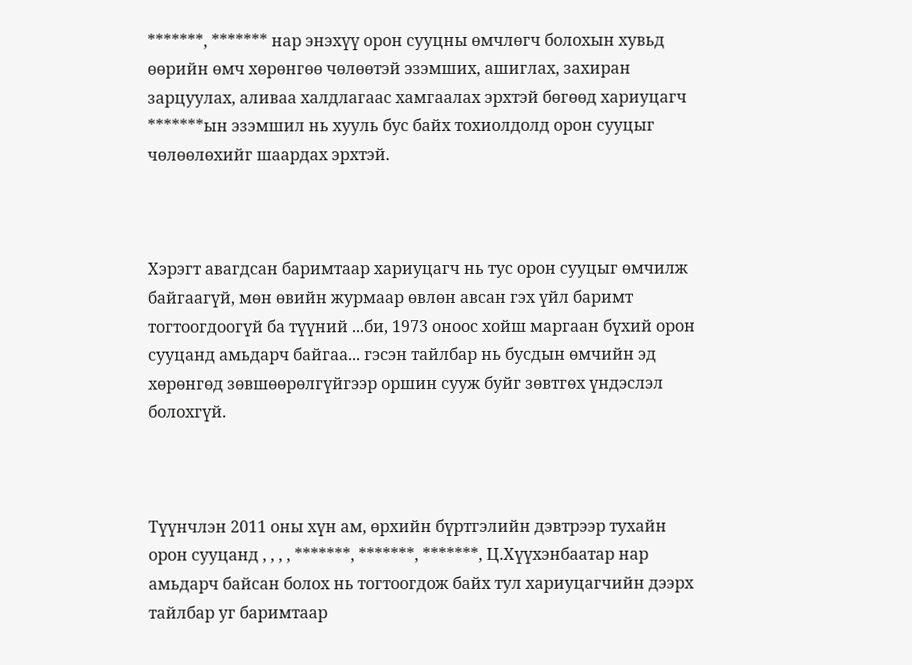*******, ******* нар энэхүү орон сууцны өмчлөгч болохын хувьд өөрийн өмч хөрөнгөө чөлөөтэй эзэмших, ашиглах, захиран зарцуулах, аливаа халдлагаас хамгаалах эрхтэй бөгөөд хариуцагч *******ын эзэмшил нь хууль бус байх тохиолдолд орон сууцыг чөлөөлөхийг шаардах эрхтэй.



Хэрэгт авагдсан баримтаар хариуцагч нь тус орон сууцыг өмчилж байгаагүй, мөн өвийн журмаар өвлөн авсан гэх үйл баримт тогтоогдоогүй ба түүний ...би, 1973 оноос хойш маргаан бүхий орон сууцанд амьдарч байгаа... гэсэн тайлбар нь бусдын өмчийн эд хөрөнгөд зөвшөөрөлгүйгээр оршин сууж буйг зөвтгөх үндэслэл болохгүй.



Түүнчлэн 2011 оны хүн ам, өрхийн бүртгэлийн дэвтрээр тухайн орон сууцанд , , , , *******, *******, *******, Ц.Хүүхэнбаатар нар амьдарч байсан болох нь тогтоогдож байх тул хариуцагчийн дээрх тайлбар уг баримтаар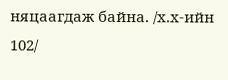няцаагдаж байна. /х.х-ийн 102/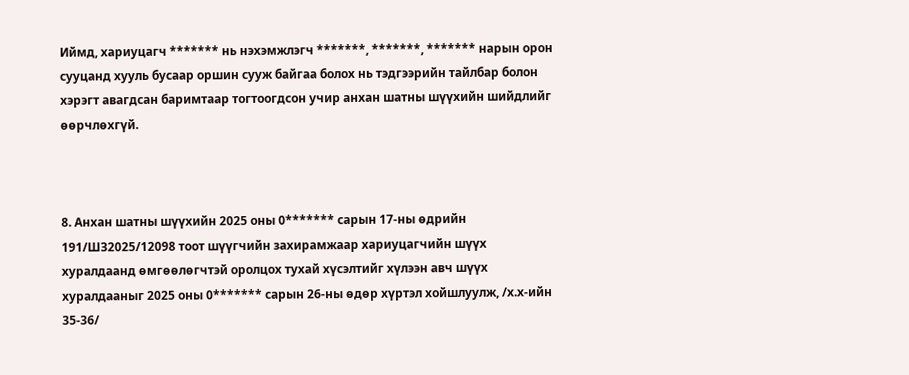Иймд, хариуцагч ******* нь нэхэмжлэгч *******, *******, ******* нарын орон сууцанд хууль бусаар оршин сууж байгаа болох нь тэдгээрийн тайлбар болон хэрэгт авагдсан баримтаар тогтоогдсон учир анхан шатны шүүхийн шийдлийг өөрчлөхгүй.



8. Анхан шатны шүүхийн 2025 оны 0******* сарын 17-ны өдрийн 191/ШЗ2025/12098 тоот шүүгчийн захирамжаар хариуцагчийн шүүх хуралдаанд өмгөөлөгчтэй оролцох тухай хүсэлтийг хүлээн авч шүүх хуралдааныг 2025 оны 0******* сарын 26-ны өдөр хүртэл хойшлуулж, /х.х-ийн 35-36/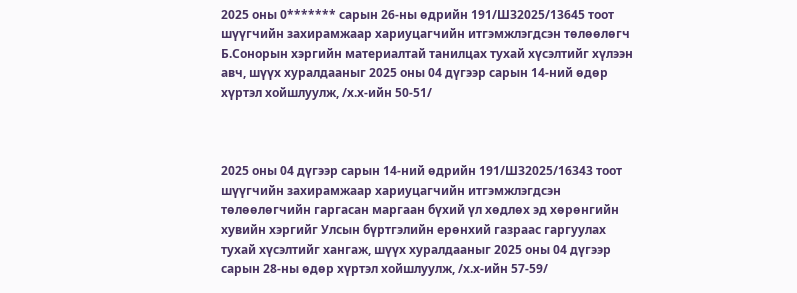2025 оны 0******* сарын 26-ны өдрийн 191/ШЗ2025/13645 тоот шүүгчийн захирамжаар хариуцагчийн итгэмжлэгдсэн төлөөлөгч Б.Сонорын хэргийн материалтай танилцах тухай хүсэлтийг хүлээн авч, шүүх хуралдааныг 2025 оны 04 дүгээр сарын 14-ний өдөр хүртэл хойшлуулж, /х.х-ийн 50-51/



2025 оны 04 дүгээр сарын 14-ний өдрийн 191/ШЗ2025/16343 тоот шүүгчийн захирамжаар хариуцагчийн итгэмжлэгдсэн төлөөлөгчийн гаргасан маргаан бүхий үл хөдлөх эд хөрөнгийн хувийн хэргийг Улсын бүртгэлийн ерөнхий газраас гаргуулах тухай хүсэлтийг хангаж, шүүх хуралдааныг 2025 оны 04 дүгээр сарын 28-ны өдөр хүртэл хойшлуулж, /х.х-ийн 57-59/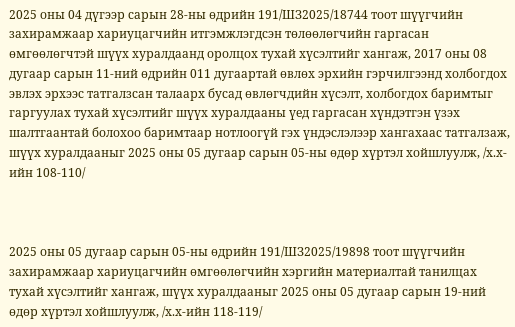2025 оны 04 дүгээр сарын 28-ны өдрийн 191/ШЗ2025/18744 тоот шүүгчийн захирамжаар хариуцагчийн итгэмжлэгдсэн төлөөлөгчийн гаргасан өмгөөлөгчтэй шүүх хуралдаанд оролцох тухай хүсэлтийг хангаж, 2017 оны 08 дугаар сарын 11-ний өдрийн 011 дугаартай өвлөх эрхийн гэрчилгээнд холбогдох эвлэх эрхээс татгалзсан талаарх бусад өвлөгчдийн хүсэлт, холбогдох баримтыг гаргуулах тухай хүсэлтийг шүүх хуралдааны үед гаргасан хүндэтгэн үзэх шалтгаантай болохоо баримтаар нотлоогүй гэх үндэслэлээр хангахаас татгалзаж, шүүх хуралдааныг 2025 оны 05 дугаар сарын 05-ны өдөр хүртэл хойшлуулж, /х.х-ийн 108-110/



2025 оны 05 дугаар сарын 05-ны өдрийн 191/ШЗ2025/19898 тоот шүүгчийн захирамжаар хариуцагчийн өмгөөлөгчийн хэргийн материалтай танилцах тухай хүсэлтийг хангаж, шүүх хуралдааныг 2025 оны 05 дугаар сарын 19-ний өдөр хүртэл хойшлуулж, /х.х-ийн 118-119/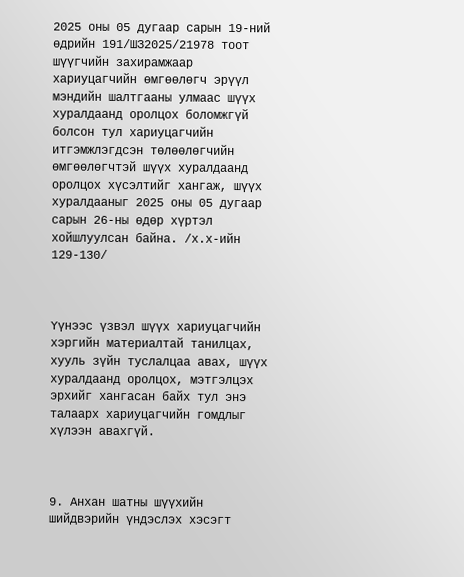2025 оны 05 дугаар сарын 19-ний өдрийн 191/ШЗ2025/21978 тоот шүүгчийн захирамжаар хариуцагчийн өмгөөлөгч эрүүл мэндийн шалтгааны улмаас шүүх хуралдаанд оролцох боломжгүй болсон тул хариуцагчийн итгэмжлэгдсэн төлөөлөгчийн өмгөөлөгчтэй шүүх хуралдаанд оролцох хүсэлтийг хангаж, шүүх хуралдааныг 2025 оны 05 дугаар сарын 26-ны өдөр хүртэл хойшлуулсан байна. /х.х-ийн 129-130/



Үүнээс үзвэл шүүх хариуцагчийн хэргийн материалтай танилцах, хууль зүйн туслалцаа авах, шүүх хуралдаанд оролцох, мэтгэлцэх эрхийг хангасан байх тул энэ талаарх хариуцагчийн гомдлыг хүлээн авахгүй.



9. Анхан шатны шүүхийн шийдвэрийн үндэслэх хэсэгт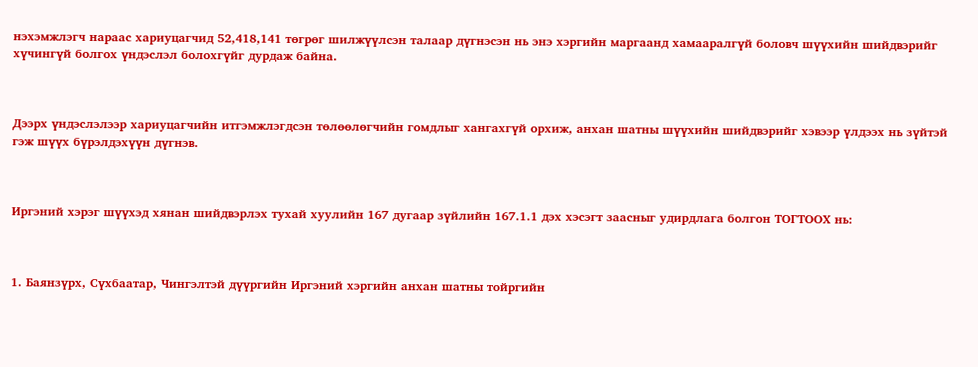нэхэмжлэгч нараас хариуцагчид 52,418,141 төгрөг шилжүүлсэн талаар дүгнэсэн нь энэ хэргийн маргаанд хамааралгүй боловч шүүхийн шийдвэрийг хүчингүй болгох үндэслэл болохгүйг дурдаж байна.



Дээрх үндэслэлээр хариуцагчийн итгэмжлэгдсэн төлөөлөгчийн гомдлыг хангахгүй орхиж, анхан шатны шүүхийн шийдвэрийг хэвээр үлдээх нь зүйтэй гэж шүүх бүрэлдэхүүн дүгнэв.



Иргэний хэрэг шүүхэд хянан шийдвэрлэх тухай хуулийн 167 дугаар зүйлийн 167.1.1 дэх хэсэгт заасныг удирдлага болгон ТОГТООХ нь:



1. Баянзүрх, Сүхбаатар, Чингэлтэй дүүргийн Иргэний хэргийн анхан шатны тойргийн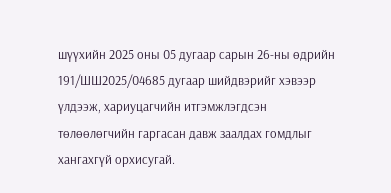шүүхийн 2025 оны 05 дугаар сарын 26-ны өдрийн 191/ШШ2025/04685 дугаар шийдвэрийг хэвээр үлдээж, хариуцагчийн итгэмжлэгдсэн төлөөлөгчийн гаргасан давж заалдах гомдлыг хангахгүй орхисугай.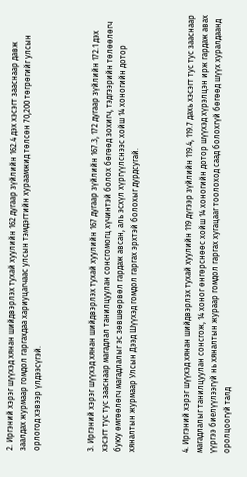2. Иргэний хэрэг шүүхэд хянан шийдвэрлэх тухай хуулийн 162 дугаар зүйлийн 162.4 дэх хэсэгт зааснаар давж заалдах журмаар гомдол гаргахдаа хариуцагчаас улсын тэмдэгтийн хураамжид төлсөн 70,200 төгрөгийг улсын орлогод хэвээр үлдээсүгэй.



3. Иргэний хэрэг шүүхэд хянан шийдвэрлэх тухай хуулийн 167 дугаар зүйлийн 167.3, 172 дугаар зүйлийн 172.1 дэх хэсэгт тус тус зааснаар магадлал танилцуулан сонсгомогц хүчинтэй болох бөгөөд зохигч, тэдгээрийн төлөөлөгч буюу өмгөөлөгч магадлалыг эс зөвшөөрвөл гардаж авсан, аль эсхүл хүргүүлснээс хойш 14 хоногийн дотор хяналтын журмаар Улсын Дээд Шүүхэд гомдол гаргах эрхтэй болохыг дурдсугай.



4. Иргэний хэрэг шүүхэд хянан шийдвэрлэх тухай хуулийн 119 дүгээр зүйлийн 119.4, 119.7 дахь хэсэгт тус тус зааснаар магадлалыг танилцуулан сонсгож, 14 хоног өнгөрснөөс хойш 14 хоногийн дотор шүүхэд хүрэлцэн ирж гардаж авах үүргээ биелүүлээгүй нь хяналтын жураар гомдол гаргах хугацааг тоолоход саад болохгүй бөгөөд шүүх хуралдаанд оролцоогүй талд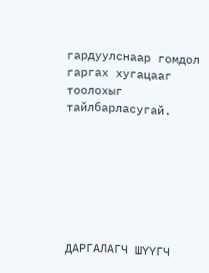гардуулснаар гомдол гаргах хугацааг тоолохыг тайлбарласугай.







ДАРГАЛАГЧ ШҮҮГЧ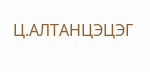Ц.АЛТАНЦЭЦЭГ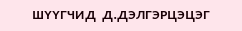ШҮҮГЧИД  Д.ДЭЛГЭРЦЭЦЭГ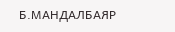Б.МАНДАЛБАЯР